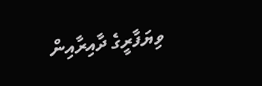ވިޔަފާރީގެ ދާއިރާއިން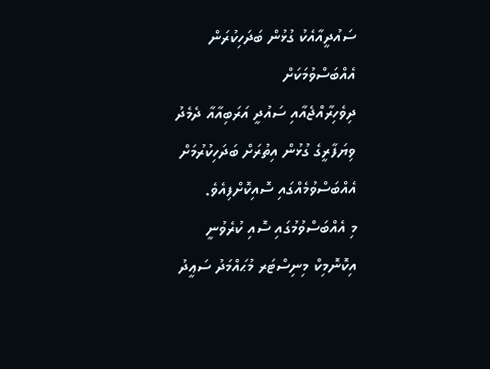ސައުދީއާއެކު ގުޅުން ބަދަހިކުރަން އެއްބަސްވުމަކަށް
ދިވެހިރާއްޖެއާއި ސައުދީ އަރަބިއާއާ ދެމެދު ވިޔަފާރީގެ ގުޅުން އިތުރަށް ބަދަހިކުރުމަށް އެއްބަސްވުމެއްގައި ސޮއިކޮށްފިއެވެ.
މި އެއްބަސްވުމުގައި ސޮއި ކުރެވުނީ އިކޮނޮމިކް މިނިސްޓަރ މުޙައްމަދު ސަޢީދު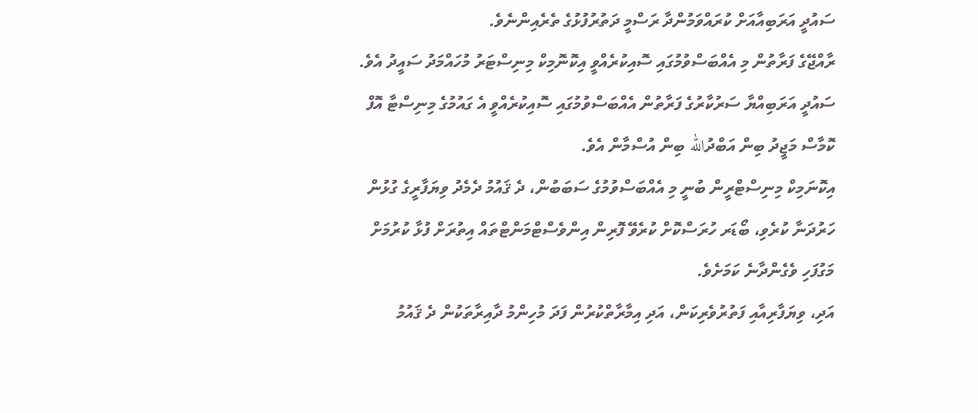ސައުދީ އަރަބިއާއަށް ކުރައްވަމުންދާ ރަސްމީ ދަތުރުފުޅުގެ ތެރެއިންނެވެ.
ރާއްޖޭގެ ފަރާތުން މި އެއްބަސްވުމުގައި ސޮއިކުރެއްވީ އިކޮނޮމިކް މިނިސްޓަރު މުހައްމަދު ސައީދު އެވެ. ސައުދީ އަރަބިއްޔާ ސަރުކާރުގެ ފަރާތުން އެއްބަސްވުމުގައި ސޮއިކުރެއްވީ އެ ގައުމުގެ މިނިސްޓާ އޮފް ކޮމާސް މަޖީދު ބިން އަބްދުالله ބިން އުސްމާން އެވެ.
އިކޮނަމިކް މިނިސްޓްރީން ބުނީ މި އެއްބަސްވުމުގެ ސަބަބުން، ދެ ޤައުމު ދެމެދު ވިޔަފާރީގެ ގުޅުން ހަރުދަނާ ކުރެވި، ބޯޑަރ ހުރަސްކޮށް ކުރެވޭ ފޮރިން އިންވެސްޓްމަންޓްތައް އިތުރަށް ފުޅާ ކުރުމަށް މަގުފަހި ވެގެންދާނެ ކަމަށެވެ.
އަދި، ވިޔަފާރިއާއި ފަތުރުވެރިކަން، އަދި އިމާރާތްކުރުން ފަދަ މުހިންމު ދާއިރާތަކުން ދެ ޤައުމު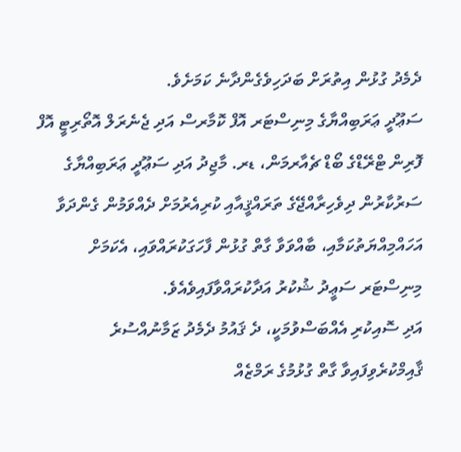ދެމެދު ގުޅުން އިތުރަށް ބަދަހިވެގެންދާނެ ކަމަށެވެ.
ސަޢޫދީ ޢަރަބިއްޔާގެ މިނިސްޓަރ އޮފް ކޮމާރސް އަދި ޖެނެރަލް އޮތޯރިޓީ އޮފް ފޮރިން ޓްރޭޑްގެ ބޯޑް ޗެއާރމަން، ޑރ. މާޖިދު އަދި ސަޢޫދީ ޢަރަބިއްޔާގެ ސަރުކާރުން ދިވެހިރާއްޖޭގެ ތަރައްޤީއާއި ކުރިއެރުމަށް ދެއްވަމުން ގެންދަވާ އަހައްމިއްޔަތުކަމާއި، ބާއްވަވާ ގާތް ގުޅުން ފާހަގަކުރައްވައި، އެކަމަށް މިނިސްޓަރ ސަޢީދު ޝުކުރު އަދާކުރައްވާފައިވެއެވެ.
އަދި ސޮއިކުރި އެއްބަސްވުމަކީ، ދެ ޤައުމު ދެމެދު ޒަމާނުއްސުރެ ޤާއިމްކުރެވިފައިވާ ގާތް ގުޅުމުގެ ރަމްޒެއް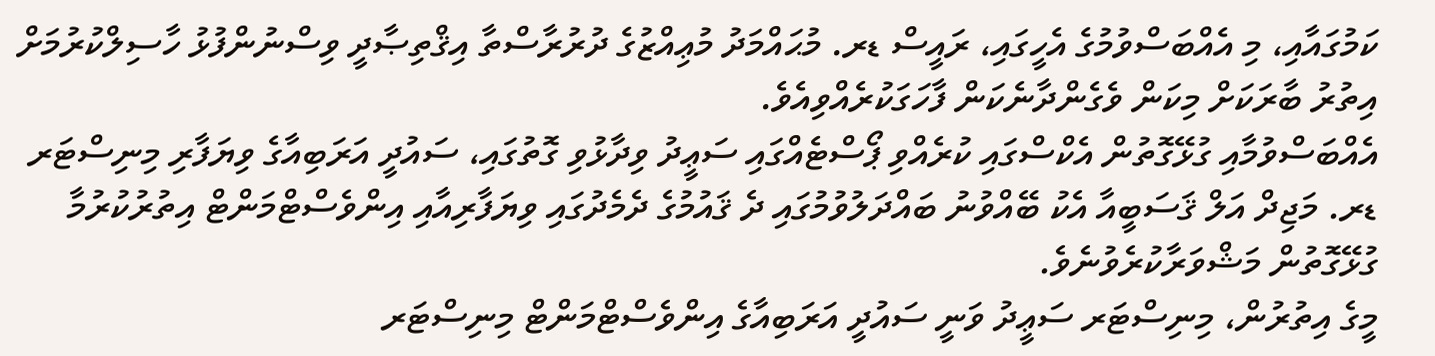ކަމުގައާއި، މި އެއްބަސްވުމުގެ އެހީގައި، ރައީސް ޑރ. މުޙައްމަދު މުޢިއްޒުގެ ދުރުރާސްތާ އިޤްތިޞާދީ ވިސްނުންފުޅު ހާސިލްކުރުމަށް އިތުރު ބާރަކަށް މިކަން ވެގެންދާނެކަން ފާހަގަކުރެއްވިއެވެ.
އެއްބަސްވުމާއި ގުޅޭގޮތުން އެކްސްގައި ކުރެއްވި ޕޯސްޓެއްގައި ސަޢީދު ވިދާޅުވި ގޮތުގައި، ސައުދީ އަރަބިއާގެ ވިޔަފާރި މިނިސްޓަރ ޑރ. މަޖިދް އަލް ޤަސަބީއާ އެކު ބޭއްވުނު ބައްދަލުވުމުގައި ދެ ޤައުމުގެ ދެމެދުގައި ވިޔަފާރިއާއި އިންވެސްޓްމަންޓް އިތުރުކުރުމާ ގުޅޭގޮތުން މަޝްވަރާކުރެވުނެވެ.
މީގެ އިތުރުން، މިނިސްޓަރ ސަޢީދު ވަނީ ސައުދީ އަރަބިއާގެ އިންވެސްޓްމަންޓް މިނިސްޓަރ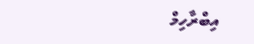އިބްރާހިމް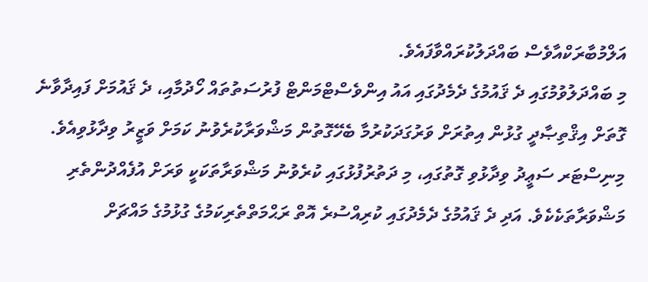އަލްމުބާރަކްއާވެސް ބައްދަލުކުރައްވާފައެވެ.
މި ބައްދަލުވުމުގައި ދެ ޤައުމުގެ ދެމެދުގައި އައު އިންވެސްޓްމަންޓް ފުރުސަތުތައް ހޯދުމާއި، ދެ ޤައުމަށް ފައިދާވާނެ ގޮތަށް އިޤްތިޞާދީ ގުޅުން އިތުރަށް ވަރުގަދަކުރުމާ ބެހޭގޮތުން މަޝްވަރާކުރެވުނު ކަމަށް ވަޒީރު ވިދާޅުވިއެވެ.
މިނިސްޓަރ ސަޢީދު ވިދާޅުވި ގޮތުގައި، މި ދަތުރުފުޅުގައި ކުރެވުނު މަޝްވަރާތަކަކީ ވަރަށް އުފެއްދުންތެރި މަޝްވަރާތަކެކެވެ. އަދި ދެ ޤައުމުގެ ދެމެދުގައި ކުރިއްސުރެ އޮތް ރަޙްމަތްތެރިކަމުގެ ގުޅުމުގެ މައްޗަށް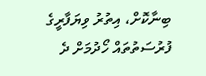ބިނާކޮށް، އިތުރު ވިޔަފާރީގެ ފުރުސަތުތައް ހޯދުމަށް ދެ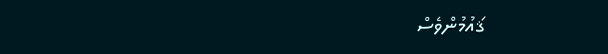ޤައުމުންވެސް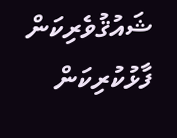ޝައުޤުވެރިކަން ފާޅުކުރިކަން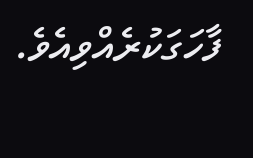ފާހަގަކުރެއްވިއެވެ.